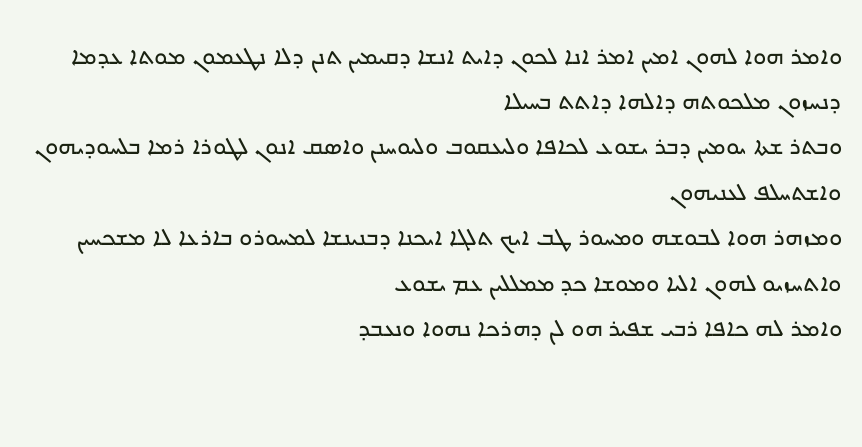ܘܐܡܪ ܗܘܐ ܠܗܘܢ ܐܡܝܢ ܐܡܪ ܐܢܐ ܠܟܘܢ ܕܐܝܬ ܐܢܫܐ ܕܩܝܡܝܢ ܬܢܢ ܕܠܐ ܢܛܥܡܘܢ ܡܘܬܐ ܥܕܡܐ ܕܢܚܙܘܢ ܡܠܟܘܬܗ ܕܐܠܗܐ ܕܐܬܬ ܒܚܝܠܐ
ܘܒܬܪ ܫܬܐ ܝܘܡܝܢ ܕܒܪ ܝܫܘܥ ܠܟܐܦܐ ܘܠܝܥܩܘܒ ܘܠܝܘܚܢܢ ܘܐܣܩ ܐܢܘܢ ܠܛܘܪܐ ܪܡܐ ܒܠܚܘܕܝܗܘܢ ܘܐܫܬܚܠܦ ܠܥܢܝܗܘܢ
ܘܡܙܗܪ ܗܘܐ ܠܒܘܫܗ ܘܡܚܘܪ ܛܒ ܐܝܟ ܬܠܓܐ ܐܝܟܢܐ ܕܒܢܝܢܫܐ ܠܡܚܘܪܘ ܒܐܪܥܐ ܠܐ ܡܫܟܚܝܢ
ܘܐܬܚܙܝܘ ܠܗܘܢ ܐܠܝܐ ܘܡܘܫܐ ܟܕ ܡܡܠܠܝܢ ܥܡ ܝܫܘܥ
ܘܐܡܪ ܠܗ ܟܐܦܐ ܪܒܝ ܫܦܝܪ ܗܘ ܠܢ ܕܗܪܟܐ ܢܗܘܐ ܘܢܥܒܕ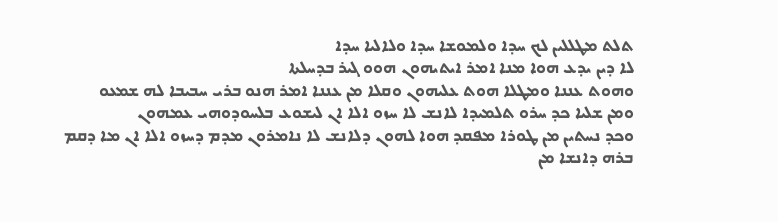ܬܠܬ ܡܛܠܠܝܢ ܠܟ ܚܕܐ ܘܠܡܘܫܐ ܚܕܐ ܘܠܐܠܝܐ ܚܕܐ
ܠܐ ܕܝܢ ܝܕܥ ܗܘܐ ܡܢܐ ܐܡܪ ܐܝܬܝܗܘܢ ܗܘܘ ܓܝܪ ܒܕܚܠܬܐ
ܘܗܘܬ ܥܢܢܐ ܘܡܛܠܐ ܗܘܬ ܥܠܝܗܘܢ ܘܩܠܐ ܡܢ ܥܢܢܐ ܐܡܪ ܗܢܘ ܒܪܝ ܚܒܝܒܐ ܠܗ ܫܡܥܘ
ܘܡܢ ܫܠܝܐ ܟܕ ܚܪܘ ܬܠܡܝܕܐ ܠܐܢܫ ܠܐ ܚܙܘ ܐܠܐ ܐܢ ܠܝܫܘܥ ܒܠܚܘܕܘܗܝ ܥܡܗܘܢ
ܘܟܕ ܢܚܬܝܢ ܡܢ ܛܘܪܐ ܡܦܩܕ ܗܘܐ ܠܗܘܢ ܕܠܐܢܫ ܠܐ ܢܐܡܪܘܢ ܡܕܡ ܕܚܙܘ ܐܠܐ ܐܢ ܡܐ ܕܩܡ ܒܪܗ ܕܐܢܫܐ ܡܢ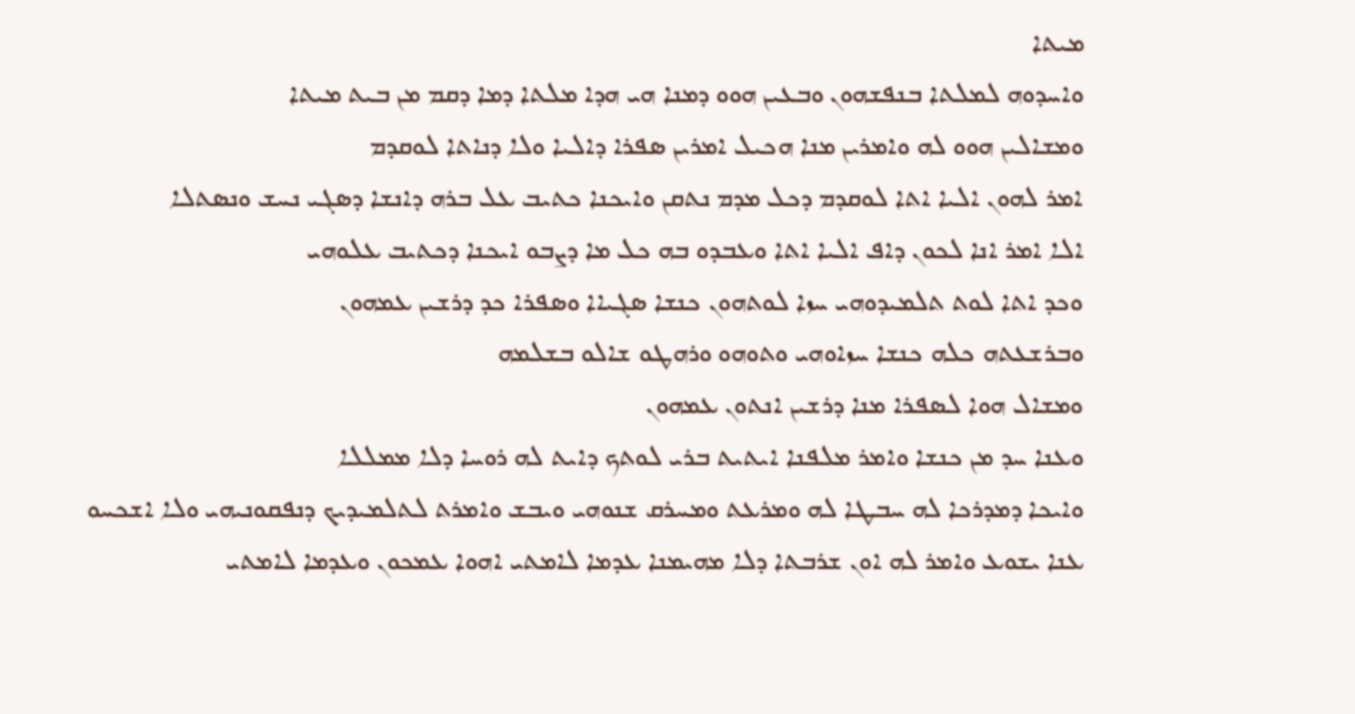ܡܝܬܐ
ܘܐܚܕܘܗ ܠܡܠܬܐ ܒܢܦܫܗܘܢ ܘܒܥܝܢ ܗܘܘ ܕܡܢܐ ܗܝ ܗܕܐ ܡܠܬܐ ܕܡܐ ܕܩܡ ܡܢ ܒܝܬ ܡܝܬܐ
ܘܡܫܐܠܝܢ ܗܘܘ ܠܗ ܘܐܡܪܝܢ ܡܢܐ ܗܟܝܠ ܐܡܪܝܢ ܣܦܪܐ ܕܐܠܝܐ ܘܠܐ ܕܢܐܬܐ ܠܘܩܕܡ
ܐܡܪ ܠܗܘܢ ܐܠܝܐ ܐܬܐ ܠܘܩܕܡ ܕܟܠ ܡܕܡ ܢܬܩܢ ܘܐܝܟܢܐ ܟܬܝܒ ܥܠ ܒܪܗ ܕܐܢܫܐ ܕܣܓܝ ܢܚܫ ܘܢܣܬܠܐ
ܐܠܐ ܐܡܪ ܐܢܐ ܠܟܘܢ ܕܐܦ ܐܠܝܐ ܐܬܐ ܘܥܒܕܘ ܒܗ ܟܠ ܡܐ ܕܨܒܘ ܐܝܟܢܐ ܕܟܬܝܒ ܥܠܘܗܝ
ܘܟܕ ܐܬܐ ܠܘܬ ܬܠܡܝܕܘܗܝ ܚܙܐ ܠܘܬܗܘܢ ܟܢܫܐ ܣܓܝܐܐ ܘܣܦܪܐ ܟܕ ܕܪܫܝܢ ܥܡܗܘܢ
ܘܒܪܫܥܬܗ ܟܠܗ ܟܢܫܐ ܚܙܐܘܗܝ ܘܬܘܗܘ ܘܪܗܛܘ ܫܐܠܘ ܒܫܠܡܗ
ܘܡܫܐܠ ܗܘܐ ܠܣܦܪܐ ܡܢܐ ܕܪܫܝܢ ܐܢܬܘܢ ܥܡܗܘܢ
ܘܥܢܐ ܚܕ ܡܢ ܟܢܫܐ ܘܐܡܪ ܡܠܦܢܐ ܐܝܬܝܬ ܒܪܝ ܠܘܬܟ ܕܐܝܬ ܠܗ ܪܘܚܐ ܕܠܐ ܡܡܠܠܐ
ܘܐܝܟܐ ܕܡܕܪܟܐ ܠܗ ܚܒܛܐ ܠܗ ܘܡܪܥܬ ܘܡܚܪܩ ܫܢܘܗܝ ܘܝܒܫ ܘܐܡܪܬ ܠܬܠܡܝܕܝܟ ܕܢܦܩܘܢܝܗܝ ܘܠܐ ܐܫܟܚܘ
ܥܢܐ ܝܫܘܥ ܘܐܡܪ ܠܗ ܐܘܢ ܫܪܒܬܐ ܕܠܐ ܡܗܝܡܢܐ ܥܕܡܐ ܠܐܡܬܝ ܐܗܘܐ ܥܡܟܘܢ ܘܥܕܡܐ ܠܐܡܬܝ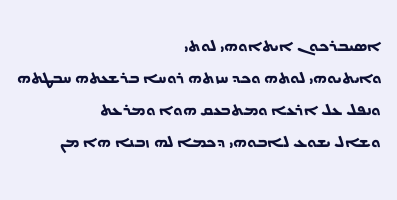ܐܣܝܒܪܟܘܢ ܐܝܬܐܘܗܝ ܠܘܬܝ
ܘܐܝܬܝܘܗܝ ܠܘܬܗ ܘܟܕ ܚܙܬܗ ܪܘܚܐ ܒܪܫܥܬܗ ܚܒܛܬܗ ܘܢܦܠ ܥܠ ܐܪܥܐ ܘܡܬܒܥܩ ܗܘܐ ܘܡܪܥܬ
ܘܫܐܠ ܝܫܘܥ ܠܐܒܘܗܝ ܕܟܡܐ ܠܗ ܙܒܢܐ ܗܐ ܡܢ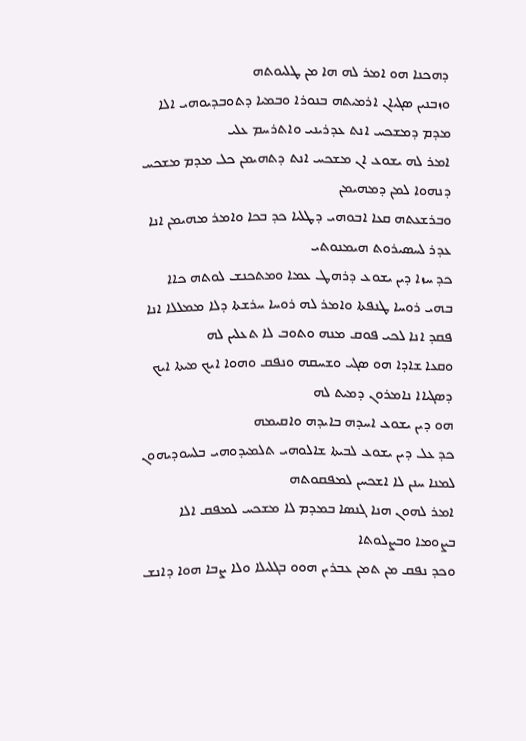ܕܗܟܢܐ ܗܘ ܐܡܪ ܠܗ ܗܐ ܡܢ ܛܠܝܘܬܗ
ܘܙܒܢܝܢ ܣܓܝܐܢ ܐܪܡܝܬܗ ܒܢܘܪܐ ܘܒܡܝܐ ܕܬܘܒܕܝܘܗܝ ܐܠܐ ܡܕܡ ܕܡܫܟܚ ܐܢܬ ܥܕܪܝܢܝ ܘܐܬܪܚܡ ܥܠܝ
ܐܡܪ ܠܗ ܝܫܘܥ ܐܢ ܡܫܟܚ ܐܢܬ ܕܬܗܝܡܢ ܟܠ ܡܕܡ ܡܫܟܚ ܕܢܗܘܐ ܠܡܢ ܕܡܗܝܡܢ
ܘܒܪܫܥܬܗ ܩܥܐ ܐܒܘܗܝ ܕܛܠܝܐ ܟܕ ܒܟܐ ܘܐܡܪ ܡܗܝܡܢ ܐܢܐ ܥܕܪ ܠܚܣܝܪܘܬ ܗܝܡܢܘܬܝ
ܟܕ ܚܙܐ ܕܝܢ ܝܫܘܥ ܕܪܗܛ ܥܡܐ ܘܡܬܟܢܫ ܠܘܬܗ ܟܐܐ ܒܗܝ ܪܘܚܐ ܛܢܦܬܐ ܘܐܡܪ ܠܗ ܪܘܚܐ ܚܪܫܬܐ ܕܠܐ ܡܡܠܠܐ ܐܢܐ ܦܩܕ ܐܢܐ ܠܟܝ ܦܘܩ ܡܢܗ ܘܬܘܒ ܠܐ ܬܥܠܝܢ ܠܗ
ܘܩܥܐ ܫܐܕܐ ܗܘ ܣܓܝ ܘܫܚܩܗ ܘܢܦܩ ܘܗܘܐ ܐܝܟ ܡܝܬܐ ܐܝܟ ܕܣܓܝܐܐ ܢܐܡܪܘܢ ܕܡܝܬ ܠܗ
ܗܘ ܕܝܢ ܝܫܘܥ ܐܚܕܗ ܒܐܝܕܗ ܘܐܩܝܡܗ
ܟܕ ܥܠ ܕܝܢ ܝܫܘܥ ܠܒܝܬܐ ܫܐܠܘܗܝ ܬܠܡܝܕܘܗܝ ܒܠܚܘܕܝܗܘܢ ܠܡܢܐ ܚܢܢ ܠܐ ܐܫܟܚܢ ܠܡܦܩܘܬܗ
ܐܡܪ ܠܗܘܢ ܗܢܐ ܓܢܣܐ ܒܡܕܡ ܠܐ ܡܫܟܚ ܠܡܦܩ ܐܠܐ ܒܨܘܡܐ ܘܒܨܠܘܬܐ
ܘܟܕ ܢܦܩ ܡܢ ܬܡܢ ܥܒܪܝܢ ܗܘܘ ܒܓܠܝܠܐ ܘܠܐ ܨܒܐ ܗܘܐ ܕܐܢܫ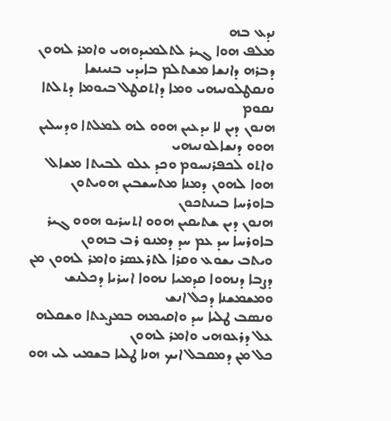ܢܕܥ ܒܗ
ܡܠܦ ܗܘܐ ܓܝܪ ܠܬܠܡܝܕܘܗܝ ܘܐܡܪ ܠܗܘܢ ܕܒܪܗ ܕܐܢܫܐ ܡܫܬܠܡ ܒܐܝܕܝ ܒܢܝܢܫܐ ܘܢܩܛܠܘܢܝܗܝ ܘܡܐ ܕܐܬܩܛܠ ܒܝܘܡܐ ܕܬܠܬܐ ܢܩܘܡ
ܗܢܘܢ ܕܝܢ ܠܐ ܝܕܥܝܢ ܗܘܘ ܠܗ ܠܡܠܬܐ ܘܕܚܠܝܢ ܗܘܘ ܕܢܫܐܠܘܢܝܗܝ
ܘܐܬܘ ܠܟܦܪܢܚܘܡ ܘܟܕ ܥܠܘ ܠܒܝܬܐ ܡܫܐܠ ܗܘܐ ܠܗܘܢ ܕܡܢܐ ܡܬܚܫܒܝܢ ܗܘܝܬܘܢ ܒܐܘܪܚܐ ܒܝܢܬܟܘܢ
ܗܢܘܢ ܕܝܢ ܫܬܝܩܝܢ ܗܘܘ ܐܬܚܪܝܘ ܗܘܘ ܓܝܪ ܒܐܘܪܚܐ ܚܕ ܥܡ ܚܕ ܕܡܢܘ ܪܒ ܒܗܘܢ
ܘܝܬܒ ܝܫܘܥ ܘܩܪܐ ܠܬܪܥܣܪ ܘܐܡܪ ܠܗܘܢ ܡܢ ܕܨܒܐ ܕܢܗܘܐ ܩܕܡܝܐ ܢܗܘܐ ܐܚܪܝܐ ܕܟܠܢܫ ܘܡܫܡܫܢܐ ܕܟܠ ܐܢܫ
ܘܢܣܒ ܛܠܝܐ ܚܕ ܘܐܩܝܡܗ ܒܡܨܥܬܐ ܘܫܩܠܗ ܥܠ ܕܪܥܘܗܝ ܘܐܡܪ ܠܗܘܢ
ܟܠ ܡܢ ܕܡܩܒܠ ܐܝܟ ܗܢܐ ܛܠܝܐ ܒܫܡܝ ܠܝ ܗܘ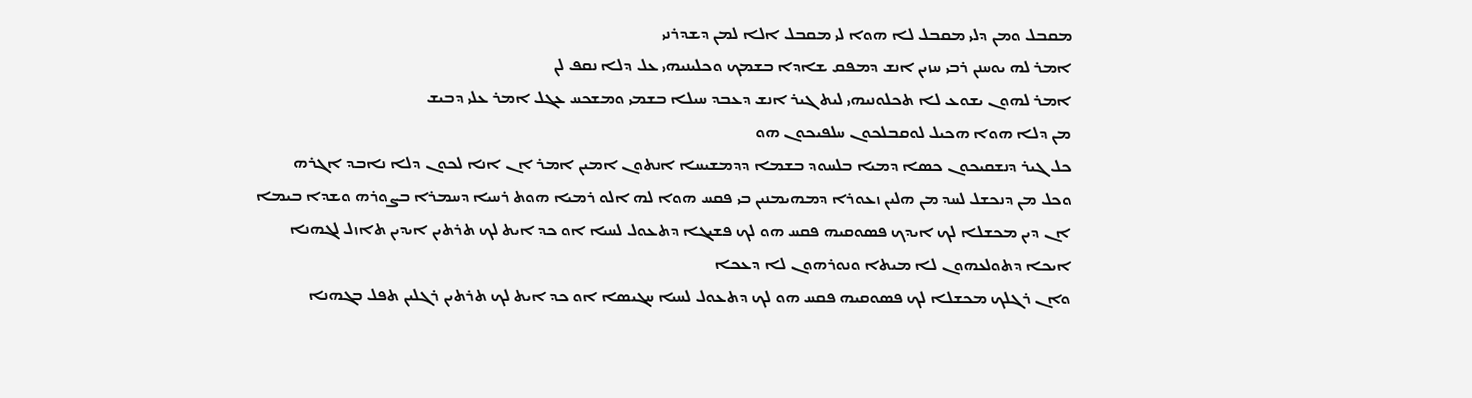ܡܩܒܠ ܘܡܢ ܕܠܝ ܡܩܒܠ ܠܐ ܗܘܐ ܠܝ ܡܩܒܠ ܐܠܐ ܠܡܢ ܕܫܕܪܢܝ
ܐܡܪ ܠܗ ܝܘܚܢܢ ܪܒܝ ܚܙܝܢ ܐܢܫ ܕܡܦܩ ܫܐܕܐ ܒܫܡܟ ܘܟܠܝܢܝܗܝ ܥܠ ܕܠܐ ܢܩܦ ܠܢ
ܐܡܪ ܠܗܘܢ ܝܫܘܥ ܠܐ ܬܟܠܘܢܝܗܝ ܠܝܬ ܓܝܪ ܐܢܫ ܕܥܒܕ ܚܝܠܐ ܒܫܡܝ ܘܡܫܟܚ ܥܓܠ ܐܡܪ ܥܠܝ ܕܒܝܫ
ܡܢ ܕܠܐ ܗܘܐ ܗܟܝܠ ܠܘܩܒܠܟܘܢ ܚܠܦܝܟܘܢ ܗܘ
ܟܠ ܓܝܪ ܕܢܫܩܝܟܘܢ ܟܣܐ ܕܡܝܐ ܒܠܚܘܕ ܒܫܡܐ ܕܕܡܫܝܚܐ ܐܢܬܘܢ ܐܡܝܢ ܐܡܪ ܐܢ ܐܢܐ ܠܟܘܢ ܕܠܐ ܢܐܒܕ ܐܓܪܗ
ܘܟܠ ܡܢ ܕܢܟܫܠ ܠܚܕ ܡܢ ܗܠܝܢ ܙܥܘܪܐ ܕܡܗܝܡܢܝܢ ܒܝ ܦܩܚ ܗܘܐ ܠܗ ܐܠܘ ܪܡܝܐ ܗܘܬ ܪܚܝܐ ܕܚܡܪܐ ܒܨܘܪܗ ܘܫܕܐ ܒܝܡܐ
ܐܢ ܕܝܢ ܡܟܫܠܐ ܠܟ ܐܝܕܟ ܦܣܘܩܝܗ ܦܩܚ ܗܘ ܠܟ ܦܫܝܓܐ ܕܬܥܘܠ ܠܚܝܐ ܐܘ ܟܕ ܐܝܬ ܠܟ ܬܪܬܝܢ ܐܝܕܝܢ ܬܐܙܠ ܠܓܗܢܐ
ܐܝܟܐ ܕܬܘܠܥܗܘܢ ܠܐ ܡܝܬܐ ܘܢܘܪܗܘܢ ܠܐ ܕܥܟܐ
ܘܐܢ ܪܓܠܟ ܡܟܫܠܐ ܠܟ ܦܣܘܩܝܗ ܦܩܚ ܗܘ ܠܟ ܕܬܥܘܠ ܠܚܝܐ ܚܓܝܣܐ ܐܘ ܟܕ ܐܝܬ ܠܟ ܬܪܬܝܢ ܪܓܠܝܢ ܬܦܠ ܒܓܗܢܐ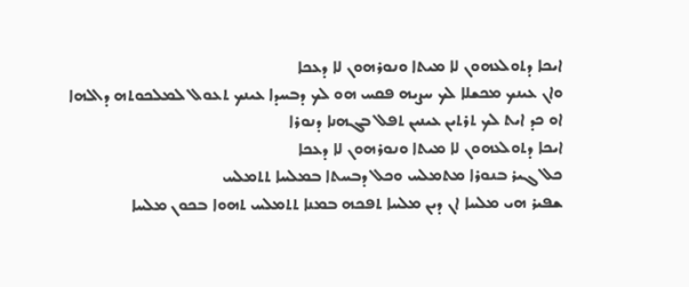ܐܝܟܐ ܕܬܘܠܥܗܘܢ ܠܐ ܡܝܬܐ ܘܢܘܪܗܘܢ ܠܐ ܕܥܟܐ
ܘܐܢ ܥܝܢܟ ܡܟܫܠܐ ܠܟ ܚܨܝܗ ܦܩܚ ܗܘ ܠܟ ܕܒܚܕܐ ܥܝܢܟ ܬܥܘܠ ܠܡܠܟܘܬܗ ܕܐܠܗܐ ܐܘ ܟܕ ܐܝܬ ܠܟ ܬܪܬܝܢ ܥܝܢܝܢ ܬܦܠ ܒܓܗܢܐ ܕܢܘܪܐ
ܐܝܟܐ ܕܬܘܠܥܗܘܢ ܠܐ ܡܝܬܐ ܘܢܘܪܗܘܢ ܠܐ ܕܥܟܐ
ܟܠ ܓܝܪ ܒܢܘܪܐ ܡܬܡܠܚ ܘܟܠ ܕܒܚܬܐ ܒܡܠܚܐ ܬܬܡܠܚ
ܫܦܝܪ ܗܝ ܡܠܚܐ ܐܢ ܕܝܢ ܡܠܚܐ ܬܦܟܗ ܒܡܢܐ ܬܬܡܠܚ ܬܗܘܐ ܒܟܘܢ ܡܠܚܐ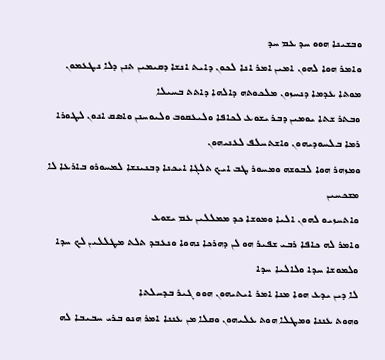ܘܒܫܝܢܐ ܗܘܘ ܚܕ ܥܡ ܚܕ
ܘܐܡܪ ܗܘܐ ܠܗܘܢ ܐܡܝܢ ܐܡܪ ܐܢܐ ܠܟܘܢ ܕܐܝܬ ܐܢܫܐ ܕܩܝܡܝܢ ܬܢܢ ܕܠܐ ܢܛܥܡܘܢ ܡܘܬܐ ܥܕܡܐ ܕܢܚܙܘܢ ܡܠܟܘܬܗ ܕܐܠܗܐ ܕܐܬܬ ܒܚܝܠܐ
ܘܒܬܪ ܫܬܐ ܝܘܡܝܢ ܕܒܪ ܝܫܘܥ ܠܟܐܦܐ ܘܠܝܥܩܘܒ ܘܠܝܘܚܢܢ ܘܐܣܩ ܐܢܘܢ ܠܛܘܪܐ ܪܡܐ ܒܠܚܘܕܝܗܘܢ ܘܐܫܬܚܠܦ ܠܥܢܝܗܘܢ
ܘܡܙܗܪ ܗܘܐ ܠܒܘܫܗ ܘܡܚܘܪ ܛܒ ܐܝܟ ܬܠܓܐ ܐܝܟܢܐ ܕܒܢܝܢܫܐ ܠܡܚܘܪܘ ܒܐܪܥܐ ܠܐ ܡܫܟܚܝܢ
ܘܐܬܚܙܝܘ ܠܗܘܢ ܐܠܝܐ ܘܡܘܫܐ ܟܕ ܡܡܠܠܝܢ ܥܡ ܝܫܘܥ
ܘܐܡܪ ܠܗ ܟܐܦܐ ܪܒܝ ܫܦܝܪ ܗܘ ܠܢ ܕܗܪܟܐ ܢܗܘܐ ܘܢܥܒܕ ܬܠܬ ܡܛܠܠܝܢ ܠܟ ܚܕܐ ܘܠܡܘܫܐ ܚܕܐ ܘܠܐܠܝܐ ܚܕܐ
ܠܐ ܕܝܢ ܝܕܥ ܗܘܐ ܡܢܐ ܐܡܪ ܐܝܬܝܗܘܢ ܗܘܘ ܓܝܪ ܒܕܚܠܬܐ
ܘܗܘܬ ܥܢܢܐ ܘܡܛܠܐ ܗܘܬ ܥܠܝܗܘܢ ܘܩܠܐ ܡܢ ܥܢܢܐ ܐܡܪ ܗܢܘ ܒܪܝ ܚܒܝܒܐ ܠܗ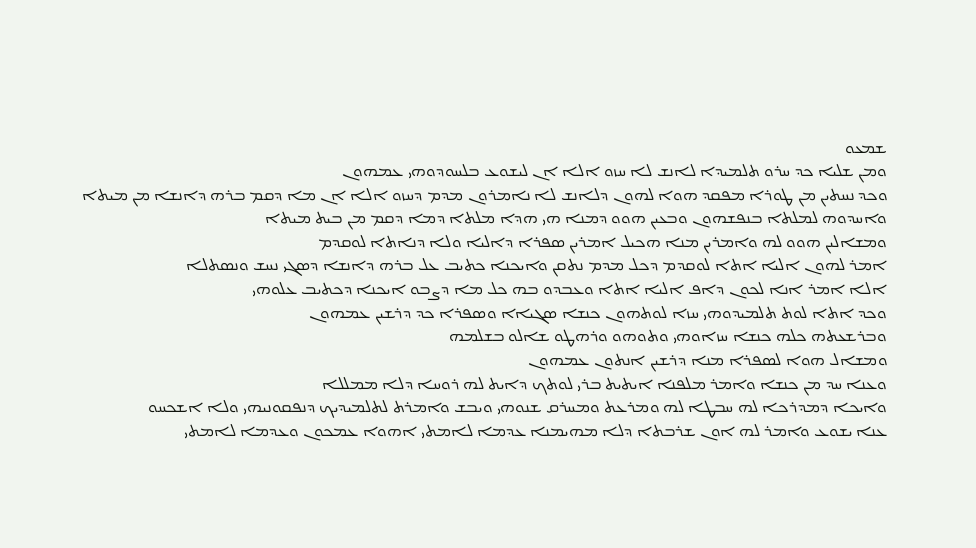ܫܡܥܘ
ܘܡܢ ܫܠܝܐ ܟܕ ܚܪܘ ܬܠܡܝܕܐ ܠܐܢܫ ܠܐ ܚܙܘ ܐܠܐ ܐܢ ܠܝܫܘܥ ܒܠܚܘܕܘܗܝ ܥܡܗܘܢ
ܘܟܕ ܢܚܬܝܢ ܡܢ ܛܘܪܐ ܡܦܩܕ ܗܘܐ ܠܗܘܢ ܕܠܐܢܫ ܠܐ ܢܐܡܪܘܢ ܡܕܡ ܕܚܙܘ ܐܠܐ ܐܢ ܡܐ ܕܩܡ ܒܪܗ ܕܐܢܫܐ ܡܢ ܡܝܬܐ
ܘܐܚܕܘܗ ܠܡܠܬܐ ܒܢܦܫܗܘܢ ܘܒܥܝܢ ܗܘܘ ܕܡܢܐ ܗܝ ܗܕܐ ܡܠܬܐ ܕܡܐ ܕܩܡ ܡܢ ܒܝܬ ܡܝܬܐ
ܘܡܫܐܠܝܢ ܗܘܘ ܠܗ ܘܐܡܪܝܢ ܡܢܐ ܗܟܝܠ ܐܡܪܝܢ ܣܦܪܐ ܕܐܠܝܐ ܘܠܐ ܕܢܐܬܐ ܠܘܩܕܡ
ܐܡܪ ܠܗܘܢ ܐܠܝܐ ܐܬܐ ܠܘܩܕܡ ܕܟܠ ܡܕܡ ܢܬܩܢ ܘܐܝܟܢܐ ܟܬܝܒ ܥܠ ܒܪܗ ܕܐܢܫܐ ܕܣܓܝ ܢܚܫ ܘܢܣܬܠܐ
ܐܠܐ ܐܡܪ ܐܢܐ ܠܟܘܢ ܕܐܦ ܐܠܝܐ ܐܬܐ ܘܥܒܕܘ ܒܗ ܟܠ ܡܐ ܕܨܒܘ ܐܝܟܢܐ ܕܟܬܝܒ ܥܠܘܗܝ
ܘܟܕ ܐܬܐ ܠܘܬ ܬܠܡܝܕܘܗܝ ܚܙܐ ܠܘܬܗܘܢ ܟܢܫܐ ܣܓܝܐܐ ܘܣܦܪܐ ܟܕ ܕܪܫܝܢ ܥܡܗܘܢ
ܘܒܪܫܥܬܗ ܟܠܗ ܟܢܫܐ ܚܙܐܘܗܝ ܘܬܘܗܘ ܘܪܗܛܘ ܫܐܠܘ ܒܫܠܡܗ
ܘܡܫܐܠ ܗܘܐ ܠܣܦܪܐ ܡܢܐ ܕܪܫܝܢ ܐܢܬܘܢ ܥܡܗܘܢ
ܘܥܢܐ ܚܕ ܡܢ ܟܢܫܐ ܘܐܡܪ ܡܠܦܢܐ ܐܝܬܝܬ ܒܪܝ ܠܘܬܟ ܕܐܝܬ ܠܗ ܪܘܚܐ ܕܠܐ ܡܡܠܠܐ
ܘܐܝܟܐ ܕܡܕܪܟܐ ܠܗ ܚܒܛܐ ܠܗ ܘܡܪܥܬ ܘܡܚܪܩ ܫܢܘܗܝ ܘܝܒܫ ܘܐܡܪܬ ܠܬܠܡܝܕܝܟ ܕܢܦܩܘܢܝܗܝ ܘܠܐ ܐܫܟܚܘ
ܥܢܐ ܝܫܘܥ ܘܐܡܪ ܠܗ ܐܘܢ ܫܪܒܬܐ ܕܠܐ ܡܗܝܡܢܐ ܥܕܡܐ ܠܐܡܬܝ ܐܗܘܐ ܥܡܟܘܢ ܘܥܕܡܐ ܠܐܡܬܝ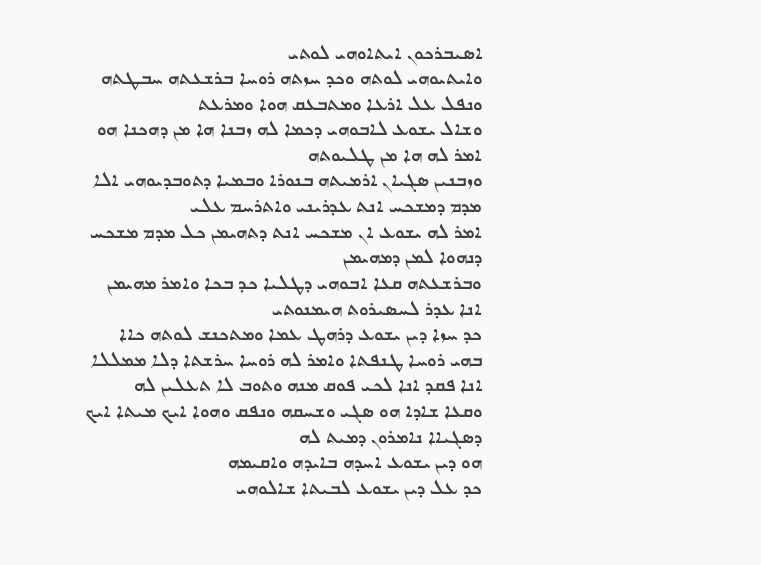ܐܣܝܒܪܟܘܢ ܐܝܬܐܘܗܝ ܠܘܬܝ
ܘܐܝܬܝܘܗܝ ܠܘܬܗ ܘܟܕ ܚܙܬܗ ܪܘܚܐ ܒܪܫܥܬܗ ܚܒܛܬܗ ܘܢܦܠ ܥܠ ܐܪܥܐ ܘܡܬܒܥܩ ܗܘܐ ܘܡܪܥܬ
ܘܫܐܠ ܝܫܘܥ ܠܐܒܘܗܝ ܕܟܡܐ ܠܗ ܙܒܢܐ ܗܐ ܡܢ ܕܗܟܢܐ ܗܘ ܐܡܪ ܠܗ ܗܐ ܡܢ ܛܠܝܘܬܗ
ܘܙܒܢܝܢ ܣܓܝܐܢ ܐܪܡܝܬܗ ܒܢܘܪܐ ܘܒܡܝܐ ܕܬܘܒܕܝܘܗܝ ܐܠܐ ܡܕܡ ܕܡܫܟܚ ܐܢܬ ܥܕܪܝܢܝ ܘܐܬܪܚܡ ܥܠܝ
ܐܡܪ ܠܗ ܝܫܘܥ ܐܢ ܡܫܟܚ ܐܢܬ ܕܬܗܝܡܢ ܟܠ ܡܕܡ ܡܫܟܚ ܕܢܗܘܐ ܠܡܢ ܕܡܗܝܡܢ
ܘܒܪܫܥܬܗ ܩܥܐ ܐܒܘܗܝ ܕܛܠܝܐ ܟܕ ܒܟܐ ܘܐܡܪ ܡܗܝܡܢ ܐܢܐ ܥܕܪ ܠܚܣܝܪܘܬ ܗܝܡܢܘܬܝ
ܟܕ ܚܙܐ ܕܝܢ ܝܫܘܥ ܕܪܗܛ ܥܡܐ ܘܡܬܟܢܫ ܠܘܬܗ ܟܐܐ ܒܗܝ ܪܘܚܐ ܛܢܦܬܐ ܘܐܡܪ ܠܗ ܪܘܚܐ ܚܪܫܬܐ ܕܠܐ ܡܡܠܠܐ ܐܢܐ ܦܩܕ ܐܢܐ ܠܟܝ ܦܘܩ ܡܢܗ ܘܬܘܒ ܠܐ ܬܥܠܝܢ ܠܗ
ܘܩܥܐ ܫܐܕܐ ܗܘ ܣܓܝ ܘܫܚܩܗ ܘܢܦܩ ܘܗܘܐ ܐܝܟ ܡܝܬܐ ܐܝܟ ܕܣܓܝܐܐ ܢܐܡܪܘܢ ܕܡܝܬ ܠܗ
ܗܘ ܕܝܢ ܝܫܘܥ ܐܚܕܗ ܒܐܝܕܗ ܘܐܩܝܡܗ
ܟܕ ܥܠ ܕܝܢ ܝܫܘܥ ܠܒܝܬܐ ܫܐܠܘܗܝ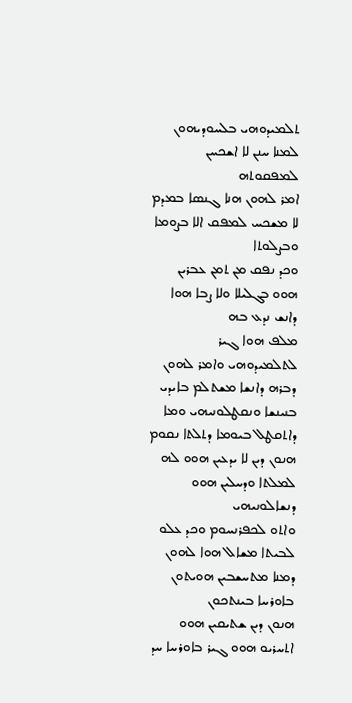ܬܠܡܝܕܘܗܝ ܒܠܚܘܕܝܗܘܢ ܠܡܢܐ ܚܢܢ ܠܐ ܐܫܟܚܢ ܠܡܦܩܘܬܗ
ܐܡܪ ܠܗܘܢ ܗܢܐ ܓܢܣܐ ܒܡܕܡ ܠܐ ܡܫܟܚ ܠܡܦܩ ܐܠܐ ܒܨܘܡܐ ܘܒܨܠܘܬܐ
ܘܟܕ ܢܦܩ ܡܢ ܬܡܢ ܥܒܪܝܢ ܗܘܘ ܒܓܠܝܠܐ ܘܠܐ ܨܒܐ ܗܘܐ ܕܐܢܫ ܢܕܥ ܒܗ
ܡܠܦ ܗܘܐ ܓܝܪ ܠܬܠܡܝܕܘܗܝ ܘܐܡܪ ܠܗܘܢ ܕܒܪܗ ܕܐܢܫܐ ܡܫܬܠܡ ܒܐܝܕܝ ܒܢܝܢܫܐ ܘܢܩܛܠܘܢܝܗܝ ܘܡܐ ܕܐܬܩܛܠ ܒܝܘܡܐ ܕܬܠܬܐ ܢܩܘܡ
ܗܢܘܢ ܕܝܢ ܠܐ ܝܕܥܝܢ ܗܘܘ ܠܗ ܠܡܠܬܐ ܘܕܚܠܝܢ ܗܘܘ ܕܢܫܐܠܘܢܝܗܝ
ܘܐܬܘ ܠܟܦܪܢܚܘܡ ܘܟܕ ܥܠܘ ܠܒܝܬܐ ܡܫܐܠ ܗܘܐ ܠܗܘܢ ܕܡܢܐ ܡܬܚܫܒܝܢ ܗܘܝܬܘܢ ܒܐܘܪܚܐ ܒܝܢܬܟܘܢ
ܗܢܘܢ ܕܝܢ ܫܬܝܩܝܢ ܗܘܘ ܐܬܚܪܝܘ ܗܘܘ ܓܝܪ ܒܐܘܪܚܐ ܚܕ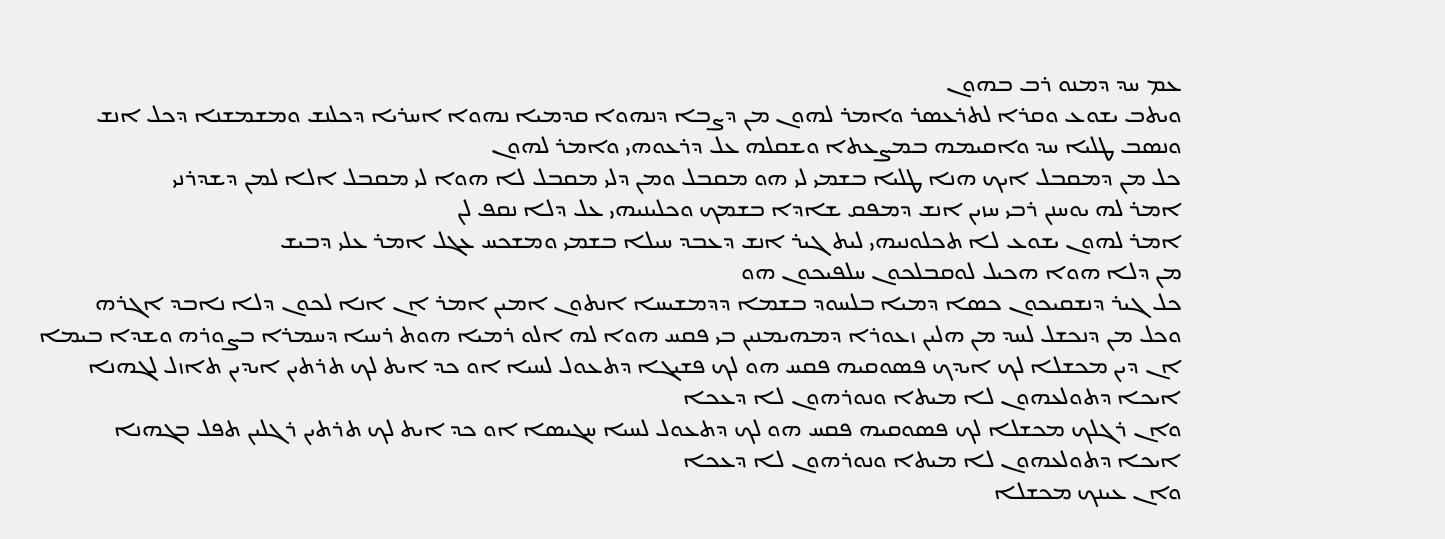ܥܡ ܚܕ ܕܡܢܘ ܪܒ ܒܗܘܢ
ܘܝܬܒ ܝܫܘܥ ܘܩܪܐ ܠܬܪܥܣܪ ܘܐܡܪ ܠܗܘܢ ܡܢ ܕܨܒܐ ܕܢܗܘܐ ܩܕܡܝܐ ܢܗܘܐ ܐܚܪܝܐ ܕܟܠܢܫ ܘܡܫܡܫܢܐ ܕܟܠ ܐܢܫ
ܘܢܣܒ ܛܠܝܐ ܚܕ ܘܐܩܝܡܗ ܒܡܨܥܬܐ ܘܫܩܠܗ ܥܠ ܕܪܥܘܗܝ ܘܐܡܪ ܠܗܘܢ
ܟܠ ܡܢ ܕܡܩܒܠ ܐܝܟ ܗܢܐ ܛܠܝܐ ܒܫܡܝ ܠܝ ܗܘ ܡܩܒܠ ܘܡܢ ܕܠܝ ܡܩܒܠ ܠܐ ܗܘܐ ܠܝ ܡܩܒܠ ܐܠܐ ܠܡܢ ܕܫܕܪܢܝ
ܐܡܪ ܠܗ ܝܘܚܢܢ ܪܒܝ ܚܙܝܢ ܐܢܫ ܕܡܦܩ ܫܐܕܐ ܒܫܡܟ ܘܟܠܝܢܝܗܝ ܥܠ ܕܠܐ ܢܩܦ ܠܢ
ܐܡܪ ܠܗܘܢ ܝܫܘܥ ܠܐ ܬܟܠܘܢܝܗܝ ܠܝܬ ܓܝܪ ܐܢܫ ܕܥܒܕ ܚܝܠܐ ܒܫܡܝ ܘܡܫܟܚ ܥܓܠ ܐܡܪ ܥܠܝ ܕܒܝܫ
ܡܢ ܕܠܐ ܗܘܐ ܗܟܝܠ ܠܘܩܒܠܟܘܢ ܚܠܦܝܟܘܢ ܗܘ
ܟܠ ܓܝܪ ܕܢܫܩܝܟܘܢ ܟܣܐ ܕܡܝܐ ܒܠܚܘܕ ܒܫܡܐ ܕܕܡܫܝܚܐ ܐܢܬܘܢ ܐܡܝܢ ܐܡܪ ܐܢ ܐܢܐ ܠܟܘܢ ܕܠܐ ܢܐܒܕ ܐܓܪܗ
ܘܟܠ ܡܢ ܕܢܟܫܠ ܠܚܕ ܡܢ ܗܠܝܢ ܙܥܘܪܐ ܕܡܗܝܡܢܝܢ ܒܝ ܦܩܚ ܗܘܐ ܠܗ ܐܠܘ ܪܡܝܐ ܗܘܬ ܪܚܝܐ ܕܚܡܪܐ ܒܨܘܪܗ ܘܫܕܐ ܒܝܡܐ
ܐܢ ܕܝܢ ܡܟܫܠܐ ܠܟ ܐܝܕܟ ܦܣܘܩܝܗ ܦܩܚ ܗܘ ܠܟ ܦܫܝܓܐ ܕܬܥܘܠ ܠܚܝܐ ܐܘ ܟܕ ܐܝܬ ܠܟ ܬܪܬܝܢ ܐܝܕܝܢ ܬܐܙܠ ܠܓܗܢܐ
ܐܝܟܐ ܕܬܘܠܥܗܘܢ ܠܐ ܡܝܬܐ ܘܢܘܪܗܘܢ ܠܐ ܕܥܟܐ
ܘܐܢ ܪܓܠܟ ܡܟܫܠܐ ܠܟ ܦܣܘܩܝܗ ܦܩܚ ܗܘ ܠܟ ܕܬܥܘܠ ܠܚܝܐ ܚܓܝܣܐ ܐܘ ܟܕ ܐܝܬ ܠܟ ܬܪܬܝܢ ܪܓܠܝܢ ܬܦܠ ܒܓܗܢܐ
ܐܝܟܐ ܕܬܘܠܥܗܘܢ ܠܐ ܡܝܬܐ ܘܢܘܪܗܘܢ ܠܐ ܕܥܟܐ
ܘܐܢ ܥܝܢܟ ܡܟܫܠܐ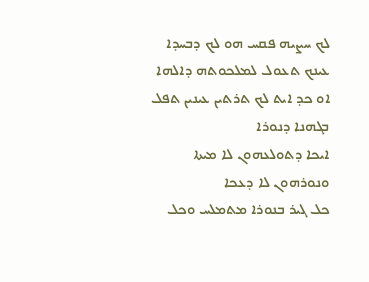ܠܟ ܚܨܝܗ ܦܩܚ ܗܘ ܠܟ ܕܒܚܕܐ ܥܝܢܟ ܬܥܘܠ ܠܡܠܟܘܬܗ ܕܐܠܗܐ ܐܘ ܟܕ ܐܝܬ ܠܟ ܬܪܬܝܢ ܥܝܢܝܢ ܬܦܠ ܒܓܗܢܐ ܕܢܘܪܐ
ܐܝܟܐ ܕܬܘܠܥܗܘܢ ܠܐ ܡܝܬܐ ܘܢܘܪܗܘܢ ܠܐ ܕܥܟܐ
ܟܠ ܓܝܪ ܒܢܘܪܐ ܡܬܡܠܚ ܘܟܠ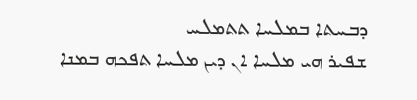ܕܒܚܬܐ ܒܡܠܚܐ ܬܬܡܠܚ
ܫܦܝܪ ܗܝ ܡܠܚܐ ܐܢ ܕܝܢ ܡܠܚܐ ܬܦܟܗ ܒܡܢܐ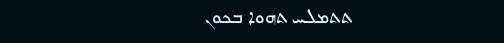ܬܬܡܠܚ ܬܗܘܐ ܒܟܘܢ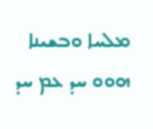ܡܠܚܐ ܘܒܫܝܢܐ ܗܘܘ ܚܕ ܥܡ ܚܕ